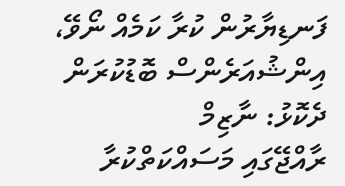ފަނޑިޔާރުން ކުރާ ކަމެއް ނޯވޭ، އިންޝުއަރެންސް ބޮޑުކުރަން ދެކޮޅު: ނާޒިމް
ރާއްޖޭގައި މަސައްކަތްކުރާ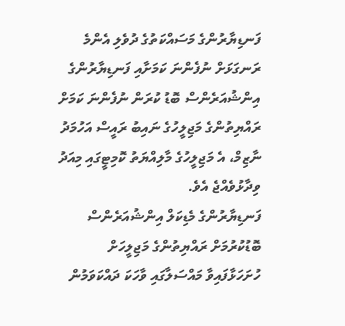ފަނޑިޔާރުންގެ މަސައްކަތުގެ ދުވެލި އެންމެ ރަނގަޅަށް ނުފެންނަ ކަމަށާއި ފަނޑިޔާރުންގެ އިންޝުއަރެންސް ބޮޑު ކުރަން ނުފެންނަ ކަމަށް ރައްޔިތުންގެ މަޖިލީހުގެ ނައިބު ރައީސް އަހުމަދު ނާޒިމް، އެ މަޖިލީހުގެ މާލިއްޔަތު ކޮމިޓީގައި މިއަދު ވިދާޅުވެއްޖެ އެވެ.
ފަނޑިޔާރުންގެ މެޑިކަލް އިންޝުއަރެންސް ބޮޑުކުރުމަށް ރައްޔިތުންގެ މަޖިލީހަށް ހުށަހަޅާފައިވާ މައްސަލާގައި ވާހަކަ ދައްކަވަމުން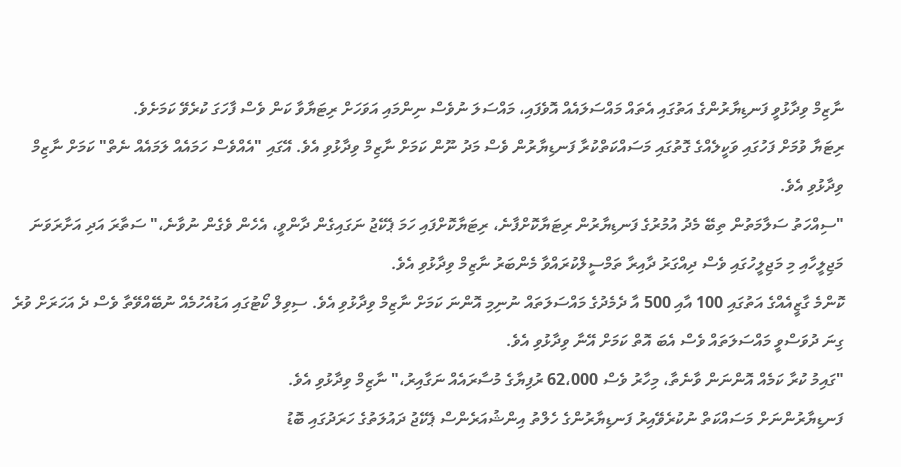ނާޒިމް ވިދާޅުވީ ފަނޑިޔާރުންގެ އަތުގައި އެތައް މައްސަލައެއް އޮވެފައި، މައްސަލަ ނުވެސް ނިންމައި އަވަހަށް ރިޓަޔާވާ ކަން ވެސް ފާހަގަ ކުރެވޭ ކަމަށެވެ.
ރިޓަޔާ ވުމަށް ފަހުގައި ވަކީލެއްގެ ގޮތުގައި މަސައްކަތްކުރާ ފަނޑިޔާރުން ވެސް މަދު ނޫން ކަމަށް ނާޒިމް ވިދާޅުވި އެވެ. އޭގައި "އެއްވެސް ހަމައެއް ލަމައެއް ނެތް" ކަމަށް ނާޒިމް ވިދާޅުވި އެވެ.
"ސިއްހަތު ސަލާމަތުން ތިބޭ މެދު އުމުރުގެ ފަނޑިޔާރުން ރިޓަޔާކޮށްފާނެ، ރިޓަޔާކޮށްފައި ހަމަ ޕެކޭޖު ނަގައިގެން ދާންވީ، އެހެން ވެގެން ނުވާނެ،" ސަތާރަ އަދި އަށާރަވަނަ މަޖިލީހާއި މި މަޖިލީހުގައި ވެސް ދިއްގަރު ދާއިރާ ތަމްސީލްކުރައްވާ މެންބަރު ނާޒިމް ވިދާޅުވި އެވެ.
ކޮންމެ ގާޒީއެއްގެ އަތުގައި 100 އާއި 500 އާ ދެމެދުގެ މައްސަލަތައް ނުނިމި އޮންނަ ކަމަށް ނާޒިމް ވިދާޅުވި އެވެ. ސިވިލް ކޯޓުގައި އަޑުއެހުމެއް ނުބޭއްވޭތާ ވެސް ދެ އަހަރަށް ވުރެ ގިނަ ދުވަސްވީ މައްސަލަތައް ވެސް އެބަ އޮތް ކަމަށް އޭނާ ވިދާޅުވި އެވެ.
"ގައިމު ކުރާ ކަމެއް އޮންނަން ވާނެތާ، މިހާރު ވެސް 62،000 ރުފިޔާގެ މުސާރައެއް ނަގާއިރު،" ނާޒިމް ވިދާޅުވި އެވެ.
ފަނޑިޔާރުންނަށް މަސައްކަތް ނުކުރެވޭއިރު ފަނޑިޔާރުންގެ ހެލްތު އިންޝުއަރެންސް ޕެކޭޖު ދައުލަތުގެ ހަރަދުގައި ބޮޑު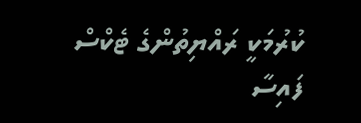ކުރުމަކީ ރައްޔިތުންގެ ޓެކްސް ފައިސާ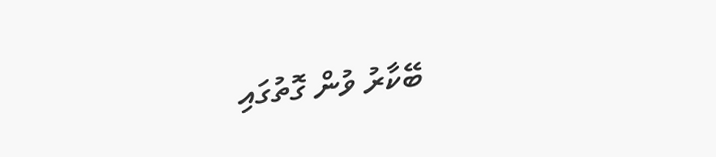ބޭކާރު ވުން ގޮތުގައި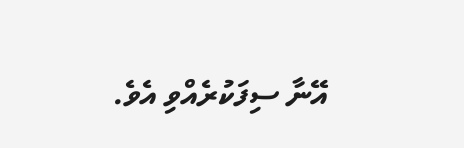އޭނާ ސިފަކުރެއްވި އެވެ.